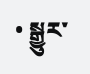• སྒྱུར་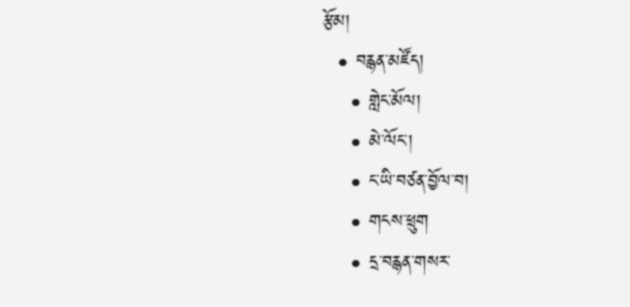རྩོམ།
  • བརྙན་མཛོད།
    • གླེང་མོལ།
    • མེ་ལོང་།
    • ང་ཡི་བཙན་བྱོལ་བ།
    • གངས་ཕྲུག
    • དྲ་བརྙན་གསར་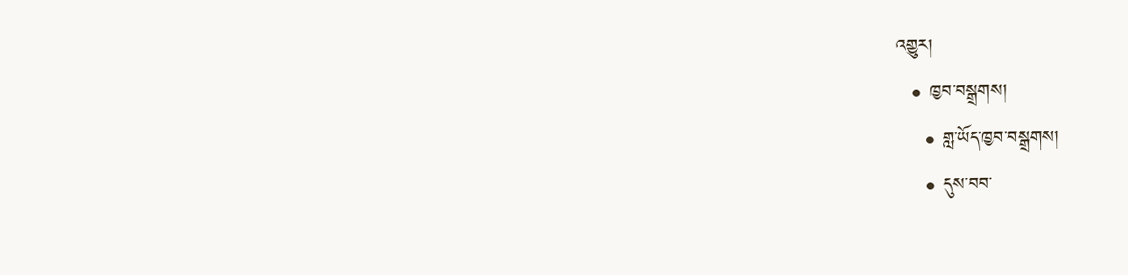འགྱུར།
  • ཁྱབ་བསྒྲགས།
    • གླ་ཡོད་ཁྱབ་བསྒྲགས།
    • དུས་བབ་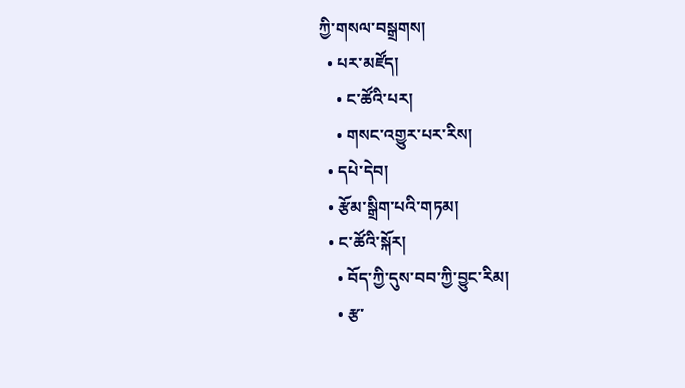ཀྱི་གསལ་བསྒྲགས།
  • པར་མཛོད།
    • ང་ཚོའི་པར།
    • གསང་འགྱུར་པར་རིས།
  • དཔེ་དེབ།
  • རྩོམ་སྒྲིག་པའི་གཏམ།
  • ང་ཚོའི་སྐོར།
    • བོད་ཀྱི་དུས་བབ་ཀྱི་བྱུང་རིམ།
    • རྩ་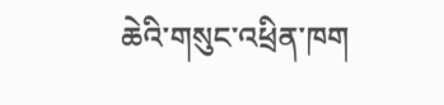ཆེའི་གསུང་འཕྲིན་ཁག